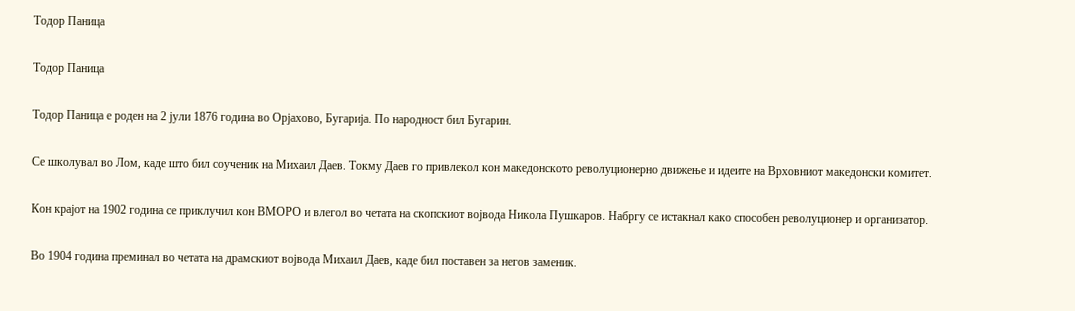Тодор Паница

Тодор Паница

Тодор Паница е роден на 2 јули 1876 година во Орјахово, Бугарија. По народност бил Бугарин.

Се школувал во Лом, каде што бил соученик на Михаил Даев. Токму Даев го привлекол кон македонското револуционерно движење и идеите на Врховниот македонски комитет.

Кон крајот на 1902 година се приклучил кон ВМОРО и влегол во четата на скопскиот војвода Никола Пушкаров. Набргу се истакнал како способен револуционер и организатор.

Во 1904 година преминал во четата на драмскиот војвода Михаил Даев, каде бил поставен за негов заменик.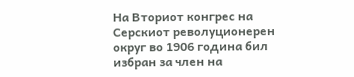На Вториот конгрес на Серскиот револуционерен округ во 1906 година бил избран за член на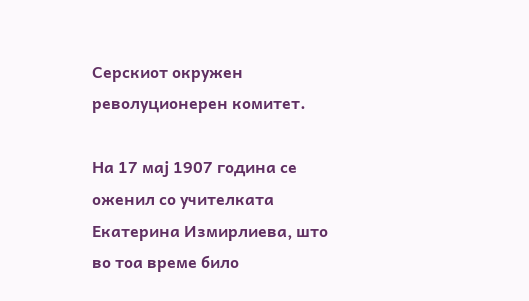Серскиот окружен револуционерен комитет.

На 17 мај 1907 година се оженил со учителката Екатерина Измирлиева, што во тоа време било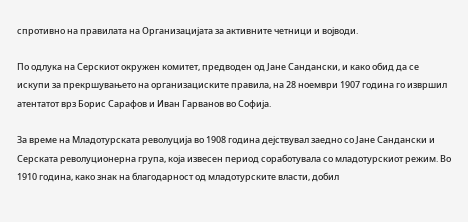спротивно на правилата на Организацијата за активните четници и војводи.

По одлука на Серскиот окружен комитет, предводен од Јане Сандански, и како обид да се искупи за прекршувањето на организациските правила, на 28 ноември 1907 година го извршил атентатот врз Борис Сарафов и Иван Гарванов во Софија.

За време на Младотурската револуција во 1908 година дејствувал заедно со Јане Сандански и Серската револуционерна група, која извесен период соработувала со младотурскиот режим. Во 1910 година, како знак на благодарност од младотурските власти, добил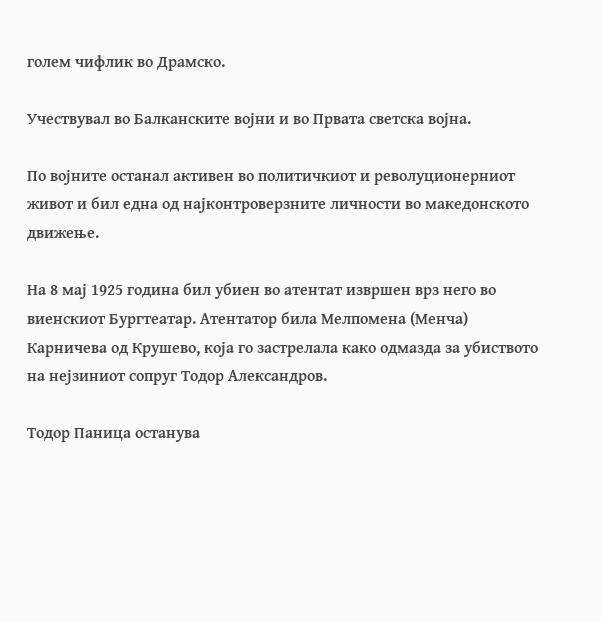голем чифлик во Драмско.

Учествувал во Балканските војни и во Првата светска војна.

По војните останал активен во политичкиот и револуционерниот живот и бил една од најконтроверзните личности во македонското движење.

На 8 мај 1925 година бил убиен во атентат извршен врз него во виенскиот Бургтеатар. Атентатор била Мелпомена (Менча) Карничева од Крушево, која го застрелала како одмазда за убиството на нејзиниот сопруг Тодор Александров.

Тодор Паница останува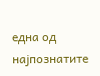една од најпознатите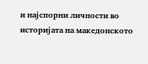и најспорни личности во историјата на македонското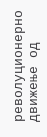револуционерно движење од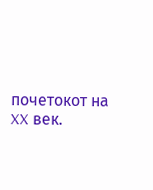почетокот на XX век.